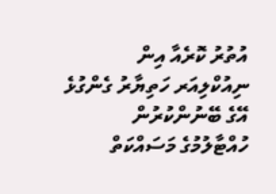އުތުރު ކޮރެއާ އިން ނިއުކްލިއަރ ހަތިޔާރު ގެންގުޅެ އޭގެ ބޭނުންކުރުން ހުއްޓާލުމުގެ މަސައްކަތް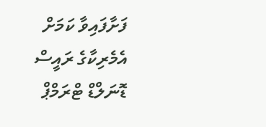ފަށާފައިވާ ކަމަށް އެމެރިކާގެ ރައީސް ޑޮނަލްޑް ޓްރަމްޕް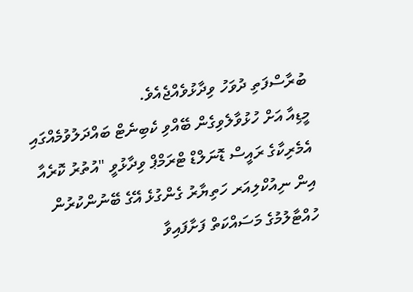ބުރާސްފަތި ދުވަހު ވިދާޅުވެއްޖެއެވެ.
މީޑިއާ އަށް ހުޅުވާލެވިގެން ބޭއްވި ކެބިނެޓް ބައްދަލުވުމެއްގައި އެމެރިކާގެ ރައީސް ޑޮނަލްޑް ޓްރަމްޕް ވިދާޅުވީ "އުތުރު ކޮރެއާ އިން ނިއުކްލިއަރ ހަތިޔާރު ގެންގުޅެ އޭގެ ބޭނުންކުރުން ހުއްޓާލުމުގެ މަސައްކަތް ފަށާފައިވާ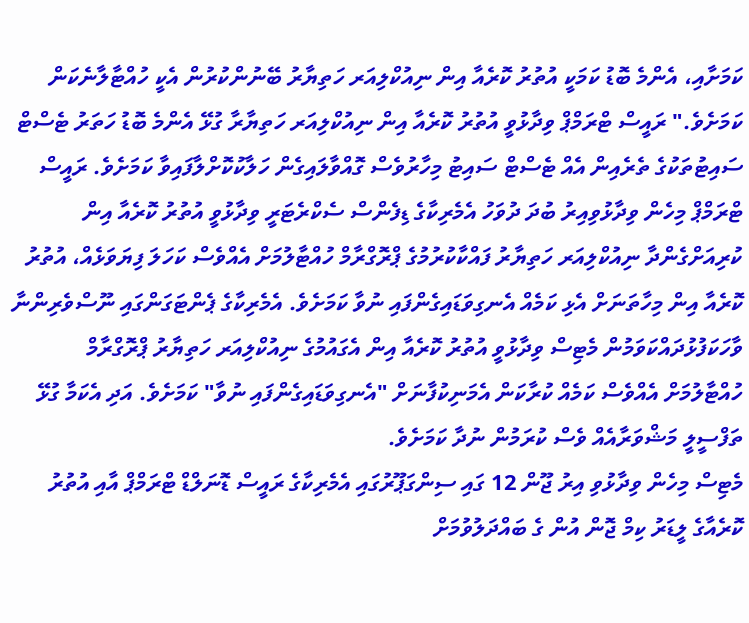ކަމަށާއި، އެންމެ ބޮޑު ކަމަކީ އުތުރު ކޮރެއާ އިން ނިއުކްލިއަރ ހަތިޔާރު ބޭނުންކުރުން އެކީ ހުއްޓާލާނެކަން ކަމަށެވެ." ރައީސް ޓްރަމްޕް ވިދާޅުވީ އުތުރު ކޮރެއާ އިން ނިއުކްލިއަރ ހަތިޔާރާ ގުޅޭ އެންމެ ބޮޑު ހަތަރު ޓެސްޓް ސައިޓުތަކުގެ ތެރެއިން އެއް ޓެސްޓް ސައިޓު މިހާރުވެސް ގޮއްވާލައިގެން ހަލާކުކޮށްލާފައިވާ ކަމަށެވެ. ރައީސް ޓްރަމްޕް މިހެން ވިދާޅުވިއިރު ބުދަ ދުވަހު އެމެރިކާގެ ޑިފެންސް ސެކްރެޓަރީ ވިދާޅުވީ އުތުރު ކޮރެއާ އިން ކުރިއަށްގެންދާ ނިއުކްލިއަރ ހަތިޔާރު ފައްކާކުރުމުގެ ޕްރޮގްރާމް ހުއްޓާލުމަށް އެއްވެސް ކަހަލަ ފިޔަވަޅެއް، އުތުރު ކޮރެއާ އިން މިހާތަނަށް އެޅި ކަމެއް އެނގިވަޑައިގެންފައި ނުވާ ކަމަށެވެ. އެމެރިކާގެ ޕެންޓަގަންގައި ނޫސްވެރިންނާ ވާހަކަފުޅުދައްކަވަމުން މެޓިސް ވިދާޅުވީ އުތުރު ކޮރެއާ އިން އެގައުމުގެ ނިއުކްލިއަރ ހަތިޔާރު ޕްރޮގްރާމް ހުއްޓާލުމަށް އެއްވެސް ކަމެއް ކުރާކަން އެމަނިކުފާނަށް "އެނގިވަޑައިގެންފައި ނުވާ" ކަމަށެވެ. އަދި އެކަމާ ގުޅޭ ތަފްސީލީ މަޝްވަރާއެއް ވެސް ކުރަމުން ނުދާ ކަމަށެވެ.
މެޓިސް މިހެން ވިދާޅުވި އިރު ޖޫން 12 ގައި ސިންގަޕޫރުގައި އެމެރިކާގެ ރައީސް ޑޮނަލްޑް ޓްރަމްޕް އާއި އުތުރު ކޮރެއާގެ ލީޑަރު ކިމް ޖޮން އުން ގެ ބައްދަލުވުމަށް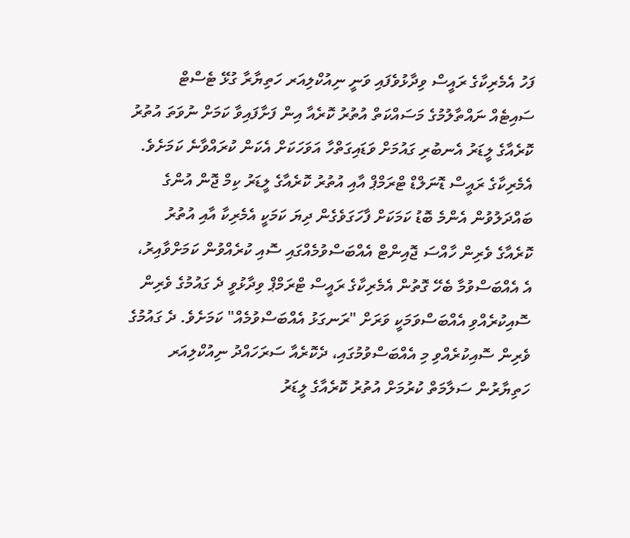ފަހު އެމެރިކާގެ ރައީސް ވިދާޅުވެފައި ވަނީ ނިއުކްލިއަރ ހަތިޔާރާ ގުޅޭ ޓެސްޓް ސައިޓެއް ނައްތާލުމުގެ މަސައްކަތް އުތުރު ކޮރެއާ އިން ފަށާފައިވާ ކަމަށް ނުވަތަ އުތުރު ކޮރެއާގެ ލީޑަރު އެނބުރި ގައުމަށް ވަޑައިގަތްހާ އަވަހަކަށް އެކަން ކުރައްވާނެ ކަމަށެވެ.
އެމެރިކާގެ ރައީސް ޑޮނަލްޑް ޓްރަމްޕް އާއި އުތުރު ކޮރެއާގެ ލީޑަރު ކިމް ޖޮން އުންގެ ބައްދަލުވުން އެންމެ ބޮޑު ކަމަކަށް ފާހަގަވެގެން ދިޔަ ކަމަކީ އެމެރިކާ އާއި އުތުރު ކޮރެއާގެ ވެރިން ހާއްސަ ޖޮއިންޓް އެއްބަސްވުމެއްގައި ސޮއި ކުރެއްވުން ކަމަށްވާއިރު، އެ އެއްބަސްވުމާ ބެހޭ ގޮތުން އެމެރިކާގެ ރައީސް ޓްރަމްޕް ވިދާޅުވީ ދެ ގައުމުގެ ވެރިން ސޮއިކުރެއްވި އެއްބަސްވަމަކީ ވަރަށް "ރަނގަޅު އެއްބަސްވުމެއް" ކަމަށެވެ. ދެ ގައުމުގެ ވެރިން ސޮއިކުރެއްވި މި އެއްބަސްވުމުގައި، ދެކޮރެއާ ސަރަހައްދު ނިއުކްލިއަރ ހަތިޔާރުން ސަލާމަތް ކުރުމަށް އުތުރު ކޮރެއާގެ ލީޑަރު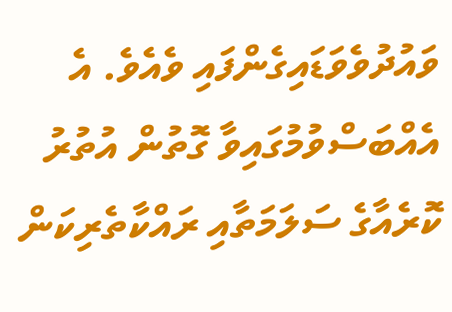ވައުދުވެވަޑައިގެންފައި ވެއެވެ. އެ އެއްބަސްވުމުގައިވާ ގޮތުން އުތުރު ކޮރެއާގެ ސަލަމަތާއި ރައްކާތެރިކަން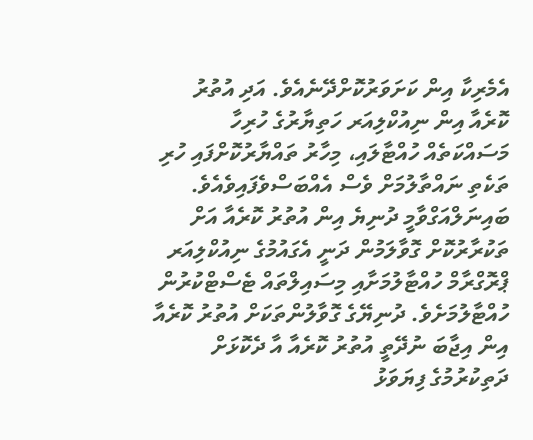އެމެރިކާ އިން ކަށަވަރުކޮށްދޭނެއެވެ. އަދި އުތުރު ކޮރެއާ އިން ނިއުކްލިއަރ ހަތިޔާރުގެ ހުރިހާ މަސައްކަތެއް ހުއްޓާލައި، މިހާރު ތައްޔާރުކޮށްފައި ހުރި ތަކެތި ނައްތާލުމަށް ވެސް އެއްބަސްވެފައިވެއެވެ.
ބައިނަލްއަގްވާމީ ދުނިޔެ އިން އުތުރު ކޮރެއާ އަށް ތަކުރާރުކޮށް ގޮވާލަމުން ދަނީ އެގައުމުގެ ނިއުކްލިއަރ ޕްރޮގްރާމް ހުއްޓާލުމަށާއި މިސައިލްތައް ޓެސްޓްކުރުން ހުއްޓާލުމަށެވެ. ދުނިޔޭގެ ގޮވާލުންތަކަށް އުތުރު ކޮރެއާ އިން އިޖާބަ ނުދޭތީ އުތުރު ކޮރެއާ އާ ދެކޮޅަށް ދަތިކުރުމުގެ ފިޔަވަޅު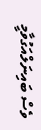ވެސް ބައިނަލްއަގުވާމީ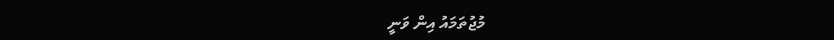މުޖުތަމައު އިން ވަނީ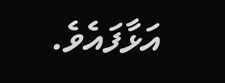އަޅާފައެވެ.